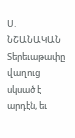Ս. ՆՇԱՆԱԿԱՆ
Տերեւաթափը վաղուց սկսած է արդէն, եւ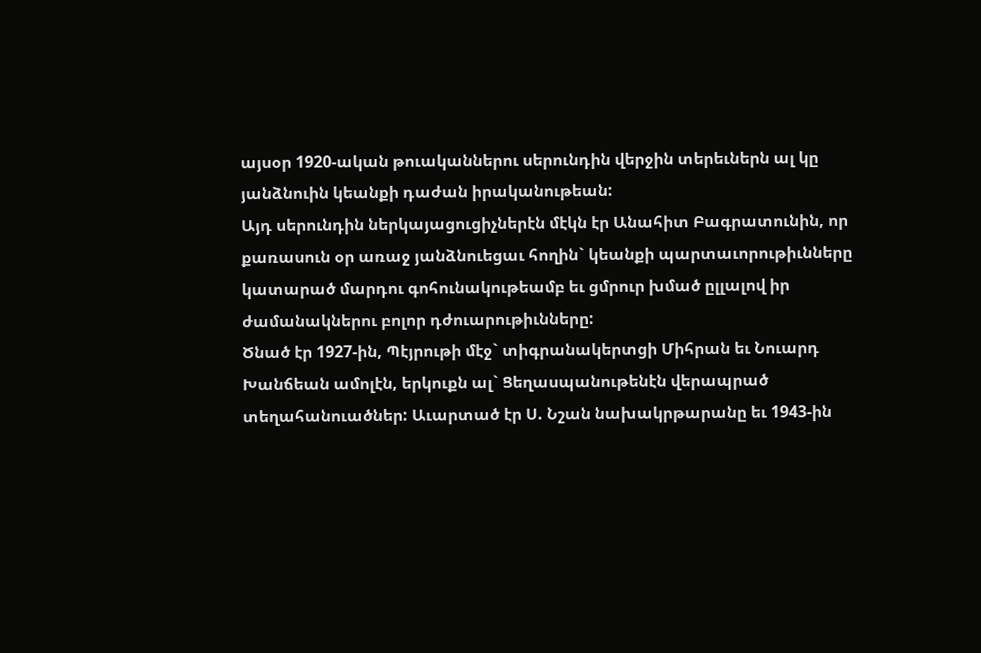այսօր 1920-ական թուականներու սերունդին վերջին տերեւներն ալ կը յանձնուին կեանքի դաժան իրականութեան:
Այդ սերունդին ներկայացուցիչներէն մէկն էր Անահիտ Բագրատունին, որ քառասուն օր առաջ յանձնուեցաւ հողին` կեանքի պարտաւորութիւնները կատարած մարդու գոհունակութեամբ եւ ցմրուր խմած ըլլալով իր ժամանակներու բոլոր դժուարութիւնները:
Ծնած էր 1927-ին, Պէյրութի մէջ` տիգրանակերտցի Միհրան եւ Նուարդ Խանճեան ամոլէն, երկուքն ալ` Ցեղասպանութենէն վերապրած տեղահանուածներ: Աւարտած էր Ս. Նշան նախակրթարանը եւ 1943-ին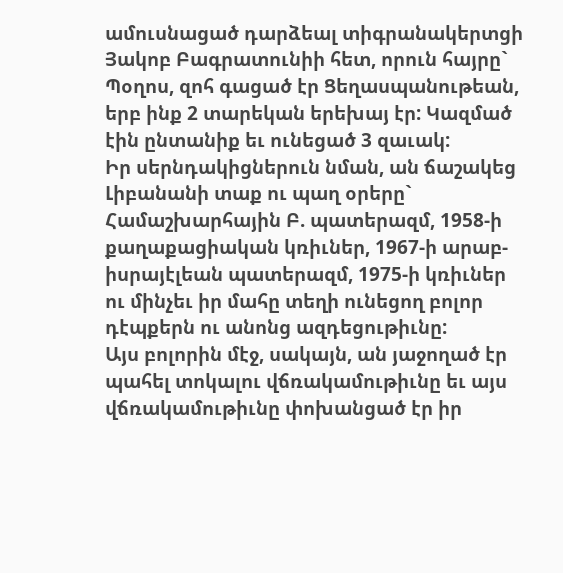ամուսնացած դարձեալ տիգրանակերտցի Յակոբ Բագրատունիի հետ, որուն հայրը` Պօղոս, զոհ գացած էր Ցեղասպանութեան, երբ ինք 2 տարեկան երեխայ էր: Կազմած էին ընտանիք եւ ունեցած 3 զաւակ:
Իր սերնդակիցներուն նման, ան ճաշակեց Լիբանանի տաք ու պաղ օրերը` Համաշխարհային Բ. պատերազմ, 1958-ի քաղաքացիական կռիւներ, 1967-ի արաբ-իսրայէլեան պատերազմ, 1975-ի կռիւներ ու մինչեւ իր մահը տեղի ունեցող բոլոր դէպքերն ու անոնց ազդեցութիւնը:
Այս բոլորին մէջ, սակայն, ան յաջողած էր պահել տոկալու վճռակամութիւնը եւ այս վճռակամութիւնը փոխանցած էր իր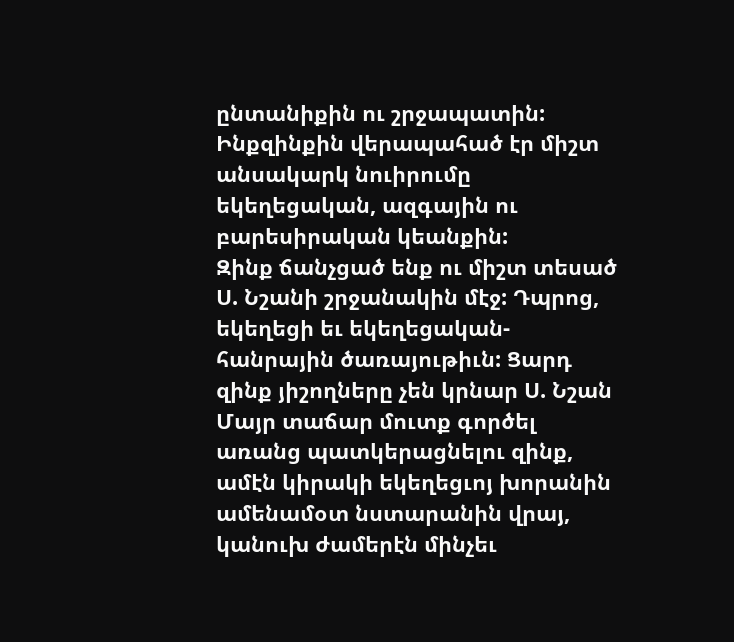ընտանիքին ու շրջապատին:
Ինքզինքին վերապահած էր միշտ անսակարկ նուիրումը եկեղեցական, ազգային ու բարեսիրական կեանքին:
Զինք ճանչցած ենք ու միշտ տեսած Ս. Նշանի շրջանակին մէջ: Դպրոց, եկեղեցի եւ եկեղեցական-հանրային ծառայութիւն: Ցարդ զինք յիշողները չեն կրնար Ս. Նշան Մայր տաճար մուտք գործել առանց պատկերացնելու զինք, ամէն կիրակի եկեղեցւոյ խորանին ամենամօտ նստարանին վրայ, կանուխ ժամերէն մինչեւ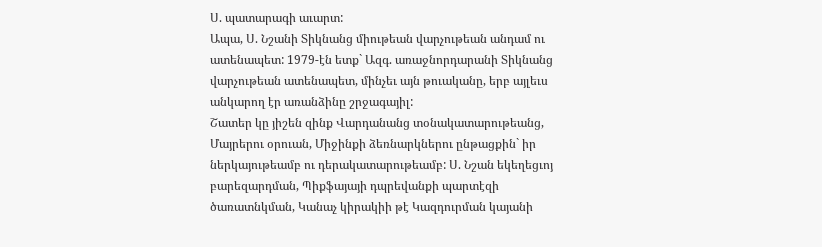Ս. պատարագի աւարտ:
Ապա, Ս. Նշանի Տիկնանց միութեան վարչութեան անդամ ու ատենապետ: 1979-էն ետք` Ազգ. առաջնորդարանի Տիկնանց վարչութեան ատենապետ, մինչեւ այն թուականը, երբ այլեւս անկարող էր առանձինը շրջագայիլ:
Շատեր կը յիշեն զինք Վարդանանց տօնակատարութեանց, Մայրերու օրուան, Միջինքի ձեռնարկներու ընթացքին` իր ներկայութեամբ ու դերակատարութեամբ: Ս. Նշան եկեղեցւոյ բարեզարդման, Պիքֆայայի դպրեվանքի պարտէզի ծառատնկման, Կանաչ կիրակիի թէ Կազդուրման կայանի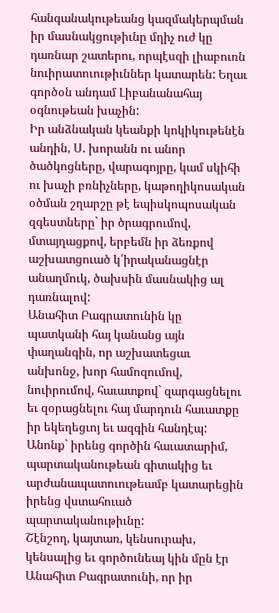հանգանակութեանց կազմակերպման իր մասնակցութիւնը մղիչ ուժ կը դառնար շատերու, որպէսզի լիաբուռն նուիրատուութիւններ կատարեն: Եղաւ գործօն անդամ Լիբանանահայ օգնութեան խաչին:
Իր անձնական կեանքի կոկիկութենէն անդին, Ս. խորանն ու անոր ծածկոցները, վարագոյրը, կամ սկիհի ու խաչի բռնիչները, կաթողիկոսական օծման շղարշը թէ եպիսկոպոսական զգեստները` իր ծրագրումով, մտայղացքով, երբեմն իր ձեռքով աշխատցուած կ՛իրականացնէր անաղմուկ, ծախսին մասնակից ալ դառնալով:
Անահիտ Բագրատունին կը պատկանի հայ կանանց այն փաղանգին, որ աշխատեցաւ անխոնջ, խոր համոզումով, նուիրումով, հաւատքով` զարգացնելու եւ զօրացնելու հայ մարդուն հաւատքը իր եկեղեցւոյ եւ ազգին հանդէպ: Անոնք` իրենց գործին հաւատարիմ, պարտականութեան գիտակից եւ արժանապատուութեամբ կատարեցին իրենց վստահուած պարտականութիւնը:
Շէնշող, կայտառ, կենսուրախ, կենսալից եւ գործունեայ կին մըն էր Անահիտ Բագրատունի, որ իր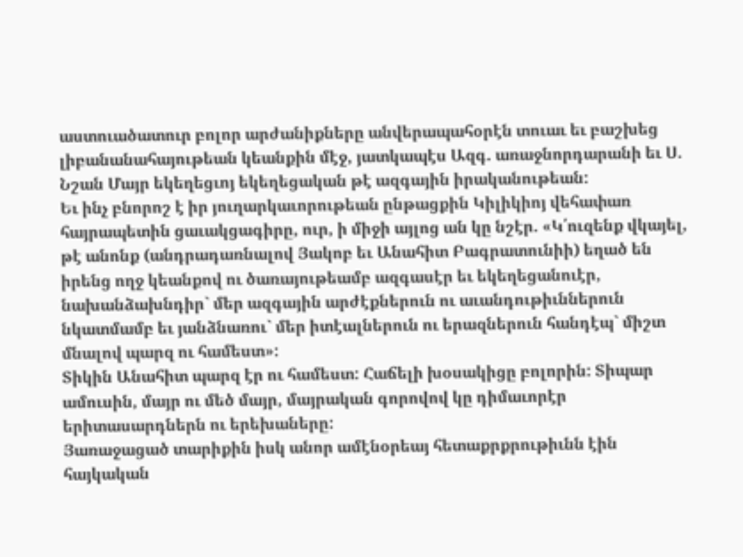աստուածատուր բոլոր արժանիքները անվերապահօրէն տուաւ եւ բաշխեց լիբանանահայութեան կեանքին մէջ, յատկապէս Ազգ. առաջնորդարանի եւ Ս. Նշան Մայր եկեղեցւոյ եկեղեցական թէ ազգային իրականութեան:
Եւ ինչ բնորոշ է իր յուղարկաւորութեան ընթացքին Կիլիկիոյ վեհափառ հայրապետին ցաւակցագիրը, ուր, ի միջի այլոց ան կը նշէր. «Կ՛ուզենք վկայել, թէ անոնք (անդրադառնալով Յակոբ եւ Անահիտ Բագրատունիի) եղած են իրենց ողջ կեանքով ու ծառայութեամբ ազգասէր եւ եկեղեցանուէր, նախանձախնդիր` մեր ազգային արժէքներուն ու աւանդութիւններուն նկատմամբ եւ յանձնառու` մեր իտէալներուն ու երազներուն հանդէպ` միշտ մնալով պարզ ու համեստ»:
Տիկին Անահիտ պարզ էր ու համեստ: Հաճելի խօսակիցը բոլորին: Տիպար ամուսին, մայր ու մեծ մայր, մայրական գորովով կը դիմաւորէր երիտասարդներն ու երեխաները:
Յառաջացած տարիքին իսկ անոր ամէնօրեայ հետաքրքրութիւնն էին հայկական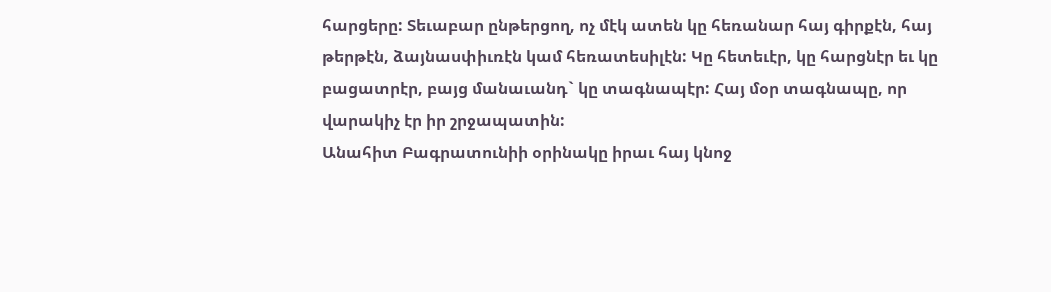հարցերը: Տեւաբար ընթերցող, ոչ մէկ ատեն կը հեռանար հայ գիրքէն, հայ թերթէն, ձայնասփիւռէն կամ հեռատեսիլէն: Կը հետեւէր, կը հարցնէր եւ կը բացատրէր, բայց մանաւանդ` կը տագնապէր: Հայ մօր տագնապը, որ վարակիչ էր իր շրջապատին:
Անահիտ Բագրատունիի օրինակը իրաւ հայ կնոջ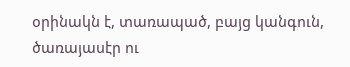օրինակն է, տառապած, բայց կանգուն, ծառայասէր ու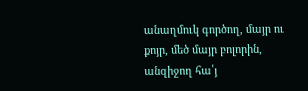անաղմուկ գործող, մայր ու քոյր, մեծ մայր բոլորին, անզիջող հա՛յ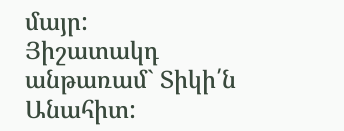մայր:
Յիշատակդ անթառամ` Տիկի՛ն Անահիտ: